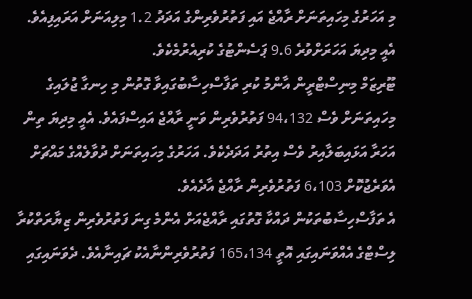މި އަހަރުގެ މިހައިތަނަށް ރާއްޖެ އައި ފަތުރުވެރިންގެ އަދަދު 1.2 މިލިއަނަށް އަރައިފިއެވެ. އެއީ މިދިޔަ އަހަރަށްވުރެ 9.6 ޕަސެންޓުގެ ކުރިއެރުމެކެވެ.
ޓޫރިޒަމް މިނިސްޓްރީން އާންމު ކުރި ތަފާސްހިސާބުގައިވާ ގޮތުން މި ހިނގާ ޖުލައިގެ މިހައިތަނަށް ވެސް 94،132 ފަތުރުވެރިން ވަނީ ރާއްޖެ އައިސްފައެވެ. އެއީ މިދިޔަ ތިން އަހަރާ އަޅައިބަލާއިރު ވެސް އިތުރު އަދަދެކެވެ. އަހަރުގެ މިހައިތަނަށް ދުވާލެއްގެ މައްޗަށް އެވަރެޖުކޮށް 6،103 ފަތުރުވެރިން ރާއްޖެ އާދެއެވެ.
އެ ތަފާސްހިސާބުތަކުން ދައްކާ ގޮތުގައި ރާއްޖެއަށް އެންމެ ގިނަ ފަތުރުވެރިން ޒިޔާރަތްކުރާ ލިސްޓްގެ އެއްވަނައިގައި އޮތީ 165،134 ފަތުރުވެރިންނާއެކު ޗައިނާއެވެ. ދެވަނައިގައި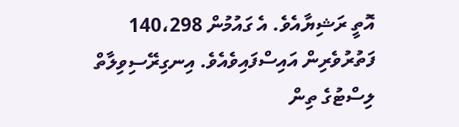އޮތީ ރަޝިޔާއެވެ. އެ ގައުމުން 140،298 ފަތުރުވެރިން އައިސްފައިވެއެވެ. އިނގިރޭސިވިލާތް ލިސްޓުގެ ތިން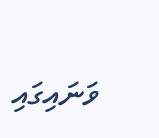ވަނައިގައި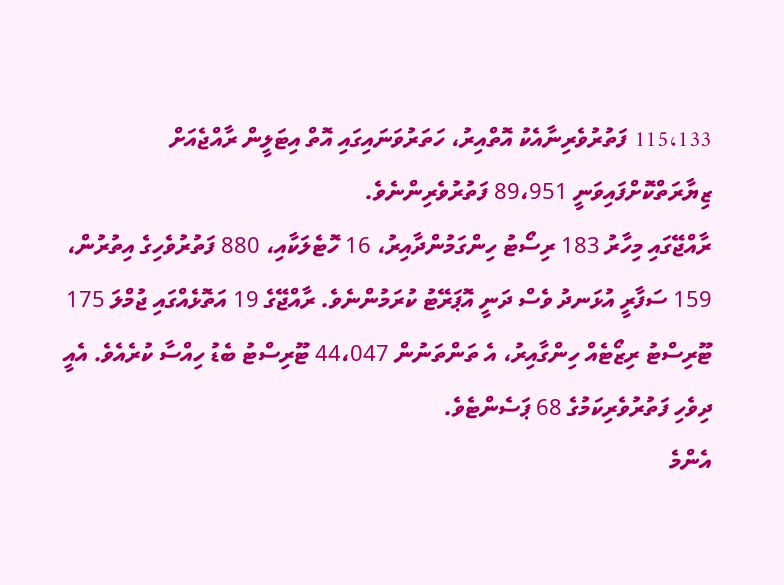115،133 ފަތުރުވެރިނާއެކު އޮތްއިރު، ހަތަރުވަނައިގައި އޮތް އިޓަލީން ރާއްޖެއަށް ޒިޔާރަތްކޮށްފައިވަނީ 89،951 ފަތުރުވެރިންނެވެ.
ރާއްޖޭގައި މިހާރު 183 ރިސޯޓު ހިންގަމުންދާއިރު، 16 ހޮޓެލަކާއި، 880 ފަތުރުވެހިގެ އިތުރުން، 159 ސަފާރީ އުޅަނދު ވެސް ދަނީ އޮޕަރޭޓު ކުރަމުންނެވެ. ރާއްޖޭގެ 19 އަތޮޅެއްގައި ޖުމްލަ 175 ޓޫރިސްޓު ރިޒޯޓެއް ހިންގާއިރު، އެ ތަންތަނުން 44،047 ޓޫރިސްޓު ބެޑު ހިއްސާ ކުރެއެވެ. އެއީ ދިވެހި ފަތުރުވެރިކަމުގެ 68 ޕަސެންޓެވެ.
އެންމެ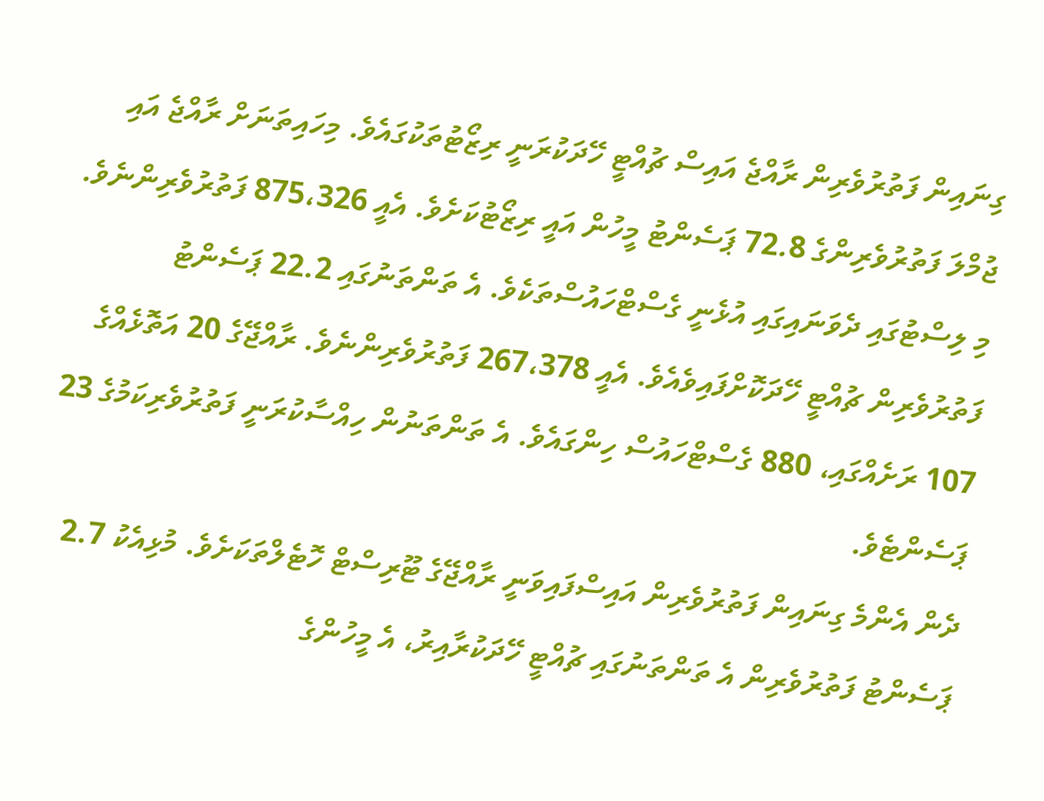ގިނައިން ފަތުރުވެރިން ރާއްޖެ އައިސް ޗުއްޓީ ހޭދަކުރަނީ ރިޒޯޓުތަކުގައެވެ. މިހައިތަނަށް ރާއްޖެ އައި ޖުމްލަ ފަތުރުވެރިންގެ 72.8 ޕަސެންޓު މީހުން އައީ ރިޒޯޓުކަށެވެ. އެއީ 875،326 ފަތުރުވެރިންނެވެ. މި ލިސްޓުގައި ދެވަނައިގައި އުޅެނީ ގެސްޓްހައުސްތަކެވެ. އެ ތަންތަނުގައި 22.2 ޕަސެންޓު ފަތުރުވެރިން ޗުއްޓީ ހޭދަކޮށްފައިވެއެވެ. އެއީ 267،378 ފަތުރުވެރިންނެވެ. ރާއްޖޭގެ 20 އަތޮޅެއްގެ 107 ރަށެއްގައި، 880 ގެސްޓްހައުސް ހިންގައެވެ. އެ ތަންތަނުން ހިއްސާކުރަނީ ފަތުރުވެރިކަމުގެ 23 ޕަސެންޓެވެ.
ދެން އެންމެ ގިނައިން ފަތުރުވެރިން އައިސްފައިވަނީ ރާއްޖޭގެ ޓޫރިސްޓް ހޮޓެލްތަކަށެވެ. މުޅިއެކު 2.7 ޕަސެންޓު ފަތުރުވެރިން އެ ތަންތަނުގައި ޗުއްޓީ ހޭދަކުރާއިރު، އެ މީހުންގެ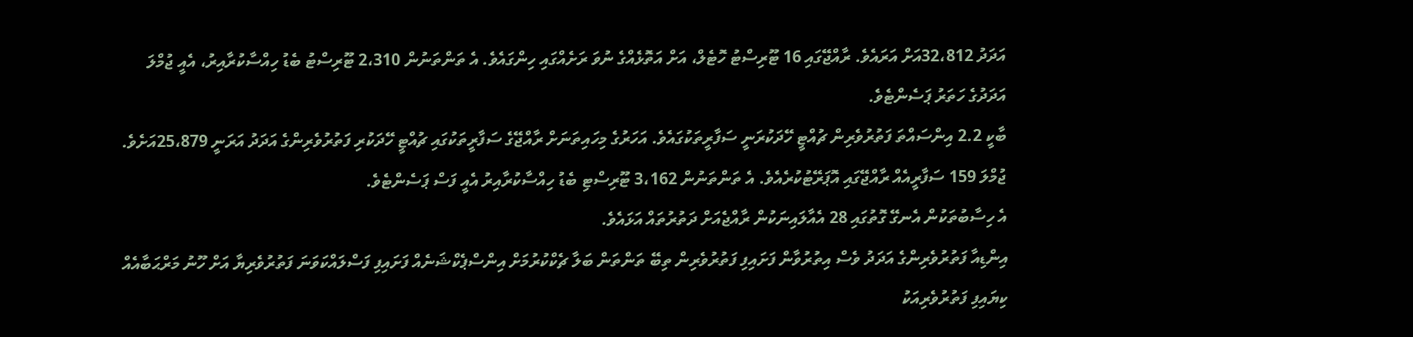އަދަދު 32،812އަށް އަރައެވެ. ރާއްޖޭގައި 16 ޓޫރިސްޓު ހޮޓެލް، އަށް އަތޮޅެއްގެ ނުވަ ރަށެއްގައި ހިންގައެވެ. އެ ތަންތަނުން 2،310 ޓޫރިސްޓު ބެޑު ހިއްސާކުރާއިރު، އެއީ ޖުމްލަ އަދަދުގެ ހަތަރު ޕަސެންޓެވެ.
ބާކީ 2.2 އިންސައްތަ ފަތުރުވެރިން ޗުއްޓީ ހޭދަކުރަނީ ސަފާރީތަކުގައެވެ. އަހަރުގެ މިހައިތަނަށް ރާއްޖޭގެ ސަފާރީތަކުގައި ޗުއްޓީ ހޭދަކުރި ފަތުރުވެރިންގެ އަދަދު އަރަނީ 25،879އަށެވެ. ޖުމްލަ 159 ސަފާރީއެއް ރާއްޖޭގައި އޮޕަރޭޓުކުރެއެވެ. އެ ތަންތަނުން 3،162 ޓޫރިސްޓި ބެޑު ހިއްސާކުރާއިރު އެއީ ފަސް ޕަސެންޓެވެ.
އެ ހިސާބުތަކުން އެނގޭ ގޮތުގައި 28 އެއާލައިނަކުން ރާއްޖެއަށް ދަތުރުތައް އަޅައެވެ.
އިންޑިއާ ފަތުރުވެރިންގެ އަދަދު ވެސް އިތުރުވާން ފަށައިފި ފަތުރުވެރިން ތިބޭ ތަންތަން ބަލާ ޗެކްކުރުމަށް އިންސްޕެކްޝަނެއް ފަށައިފި ފަސްލައްކަވަނަ ފަތުރުވެރިޔާ އަށް ހޫނު މަރްޙަބާއެއް ކިޔައިފި ފަތުރުވެރިއަކު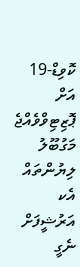ކޮވިޑް-19 އަށް ޕޮޒިޓިވްވެއްޖެ މަގުބޫލު ލިޔުންތައް އެކ
އަރުޝީފަށް ނެގީ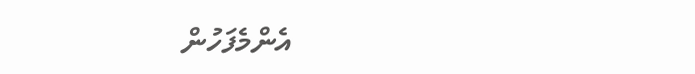އެންމެފަހުން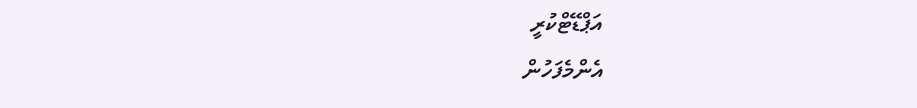އަޕްޑޭޓްކުރީ
އެންމެފަހުން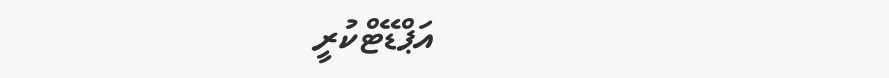އަޕްޑޭޓްކުރީ